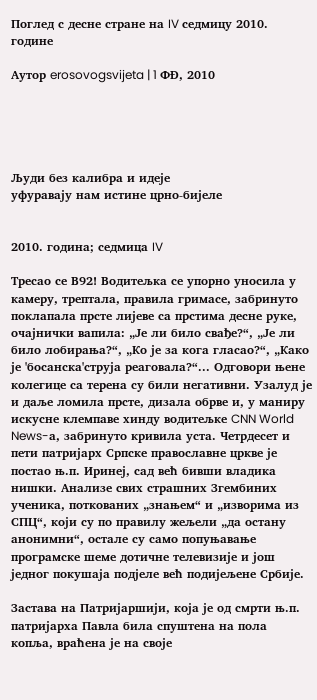Поглед с десне стране на IV седмицу 2010. године

Аутор erosovogsvijeta | 1 ФÐ, 2010





Људи без калибра и идеје
уфуравају нам истине црно-бијеле


2010. година; седмица IV

Тресао се В92! Водитељка се упорно уносила у камеру, трептала, правила гримасе, забринуто поклапала прсте лијеве са прстима десне руке, очајнички вапила: „Је ли било свађе?“, „Је ли било лобирања?“, „Ко је за кога гласао?“, „Како је 'босанска'струја реаговала?“... Одговори њене колегице са терена су били негативни. Узалуд је и даље ломила прсте, дизала обрве и, у маниру искусне клемпаве хинду водитељке CNN World News-а, забринуто кривила уста. Четрдесет и пети патријарх Српске православне цркве је постао њ.п. Иринеј, сад већ бивши владика нишки. Анализе свих страшних Згембиних ученика, поткованих „знањем“ и „изворима из СПЦ“, који су по правилу жељели „да остану анонимни“, остале су само попуњавање програмске шеме дотичне телевизије и још једног покушаја подјеле већ подијељене Србије.

Застава на Патријаршији, која је од смрти њ.п. патријарха Павла била спуштена на пола копља, враћена је на своје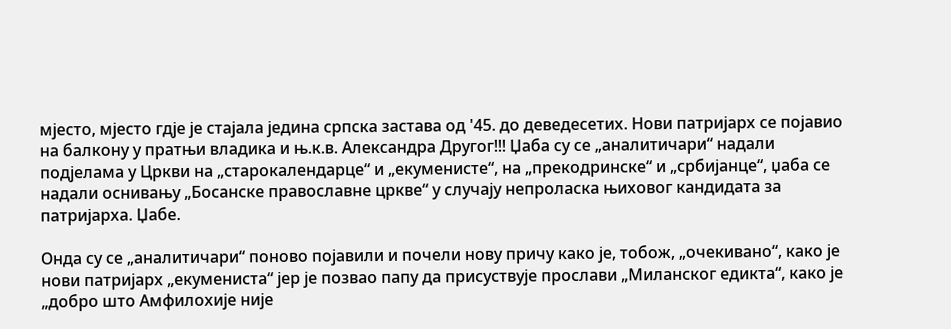мјесто, мјесто гдје је стајала једина српска застава од '45. до деведесетих. Нови патријарх се појавио на балкону у пратњи владика и њ.к.в. Александра Другог!!! Џаба су се „аналитичари“ надали подјелама у Цркви на „старокалендарце“ и „екуменисте“, на „прекодринске“ и „србијанце“, џаба се надали оснивању „Босанске православне цркве“ у случају непроласка њиховог кандидата за патријарха. Џабе.

Онда су се „аналитичари“ поново појавили и почели нову причу како је, тобож, „очекивано“, како је нови патријарх „екумениста“ јер је позвао папу да присуствује прослави „Миланског едикта“, како је „добро што Амфилохије није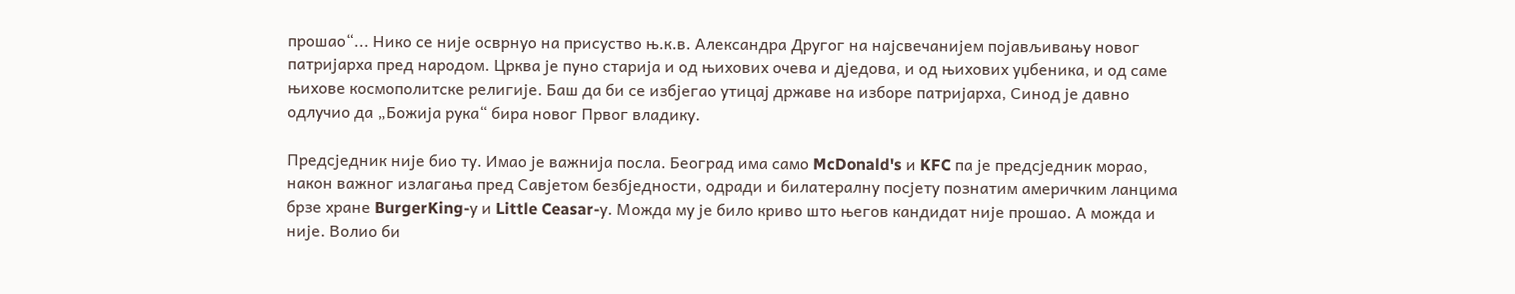прошао“... Нико се није осврнуо на присуство њ.к.в. Александра Другог на најсвечанијем појављивању новог патријарха пред народом. Црква је пуно старија и од њихових очева и дједова, и од њихових уџбеника, и од саме њихове космополитске религије. Баш да би се избјегао утицај државе на изборе патријарха, Синод је давно одлучио да „Божија рука“ бира новог Првог владику.

Предсједник није био ту. Имао је важнија посла. Београд има само McDonald's и KFC па је предсједник морао, након важног излагања пред Савјетом безбједности, одради и билатералну посјету познатим америчким ланцима брзе хране BurgerKing-у и Little Ceasar-у. Можда му је било криво што његов кандидат није прошао. А можда и није. Волио би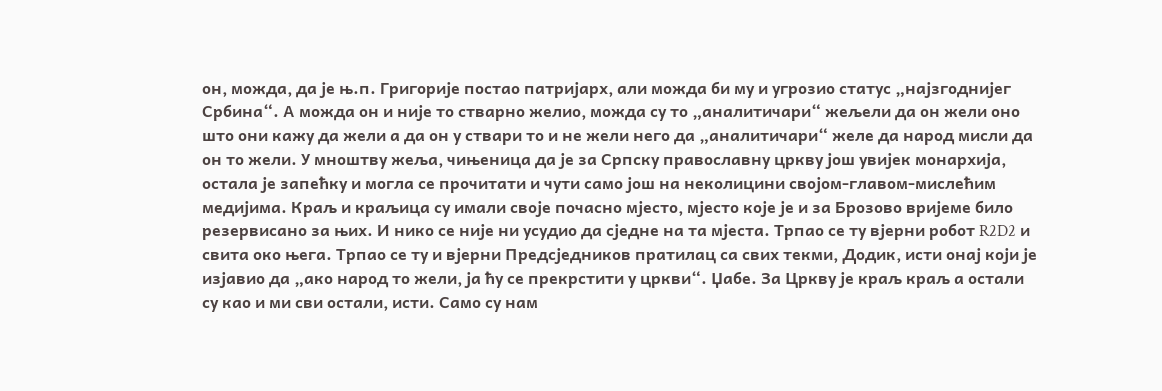он, можда, да је њ.п. Григорије постао патријарх, али можда би му и угрозио статус „најзгоднијег Србина“. А можда он и није то стварно желио, можда су то „аналитичари“ жељели да он жели оно што они кажу да жели а да он у ствари то и не жели него да „аналитичари“ желе да народ мисли да он то жели. У мноштву жеља, чињеница да је за Српску православну цркву још увијек монархија, остала је запећку и могла се прочитати и чути само још на неколицини својом-главом-мислећим медијима. Краљ и краљица су имали своје почасно мјесто, мјесто које је и за Брозово вријеме било резервисано за њих. И нико се није ни усудио да сједне на та мјеста. Трпао се ту вјерни робот R2D2 и свита око њега. Трпао се ту и вјерни Предсједников пратилац са свих текми, Додик, исти онај који је изјавио да „ако народ то жели, ја ћу се прекрстити у цркви“. Џабе. За Цркву је краљ краљ а остали су као и ми сви остали, исти. Само су нам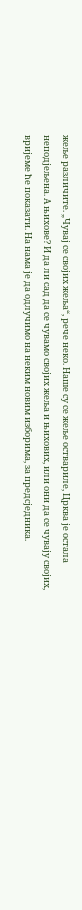жеље различите. „Чувај се својих жеља“, рече неко. Наше су се жеље оствариле, Црква је остала неподјељена. А њихове? И да ли сад да се чувамо својих жеља и њихових, или они да се чувају својих, вријеме ће показати. На нама је да одлучимо на неким новим изборима, за предсједника.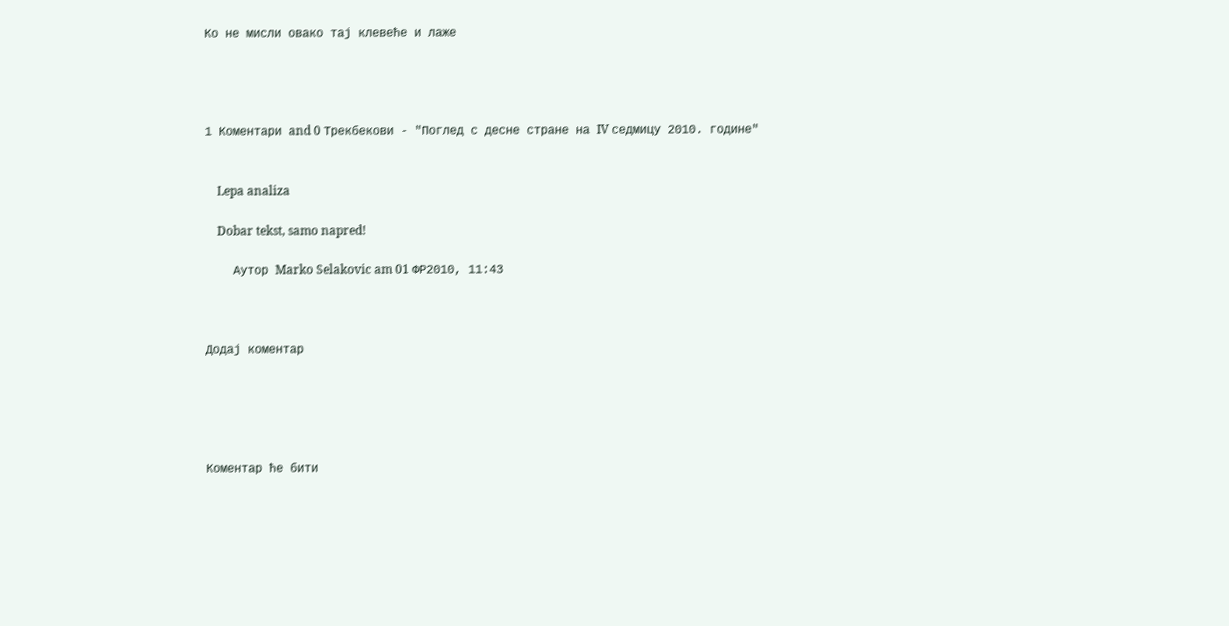Ко не мисли овако тај клевеће и лаже




1 Коментари and 0 Трекбекови - "Поглед с десне стране на IV седмицу 2010. године"


    Lepa analiza

    Dobar tekst, samo napred!

    Аутор Marko Selakovic am 01 ФР2010, 11:43



Додај коментар





Коментар ће бити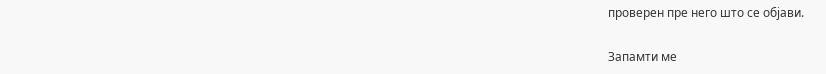проверен пре него што се објави.

Запамти ме